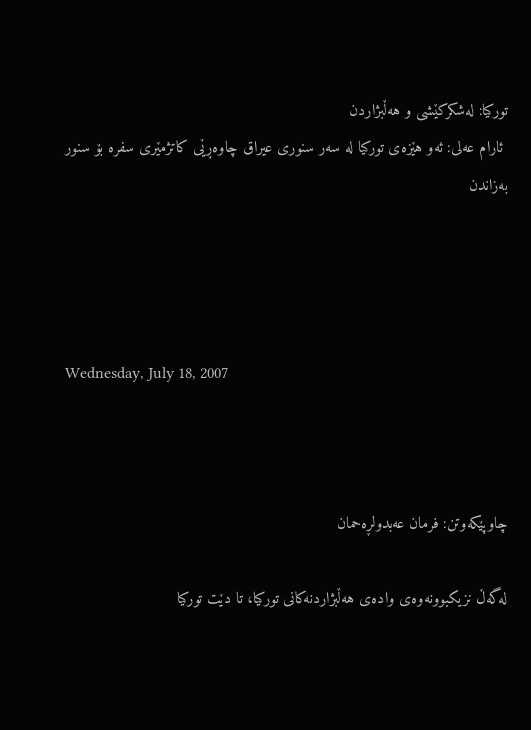تورکیا: له‌شکرکێشی و هه‌ڵبژاردن
 ئارام عه‌لی‌: ئه‌و هێزه‌ی‌ توركیا له‌ سه‌ر سنوری‌ عیراق چاوه‌ڕێی‌ كاتژمێری‌ سفره‌ بۆ سنور به‌زاندن




Wednesday, July 18, 2007



چاوپێكه‌وتن: فرمان عه‌بدولڕه‌حمان

له‌گه‌ڵ‌ نزیكبوونه‌وه‌ی‌ واده‌ی‌ هه‌ڵبژاردنه‌كانی‌ توركیا، تا دێت توركیا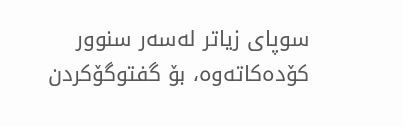سوپای‌ زیاتر له‌سه‌ر سنوور كۆده‌كاته‌وه‌، بۆ گفتوگۆكردن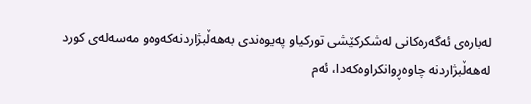له‌باره‌ی‌ ئه‌گه‌ره‌كانی‌ له‌شكركێشی‌ توركیا‌و په‌یوه‌ندی‌ به‌هه‌ڵبژاردنه‌كه‌وه‌‌و مه‌سه‌له‌ی‌ كورد له‌هه‌ڵبژاردنه‌ چاوه‌ڕوانكراوه‌كه‌دا، ئه‌م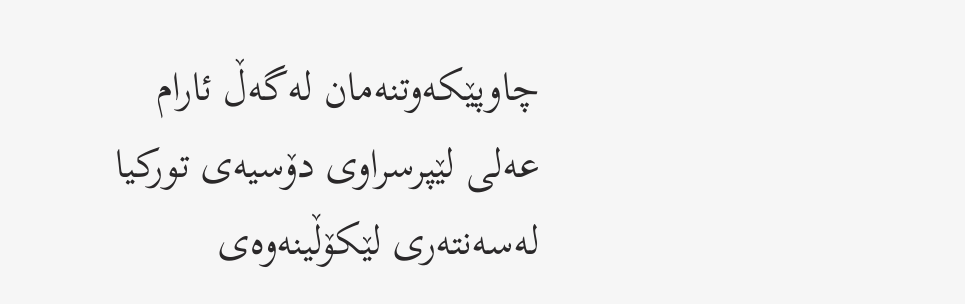چاوپێكه‌وتنه‌مان له‌گه‌ڵ‌ ئارام عه‌لی‌ لێپرسراوی‌ دۆسیه‌ی‌ توركیا له‌سه‌نته‌ری‌ لێكۆڵینه‌وه‌ی‌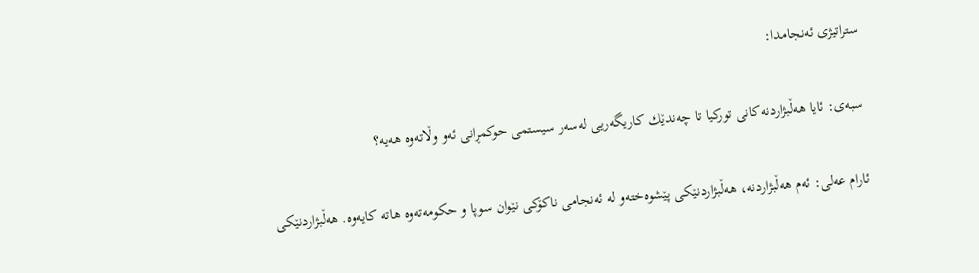ستراتیژی‌ ئه‌نجامدا:

سبه‌ی‌: ئایا هه‌ڵبژاردنه‌كانی‌ توركیا تا چه‌ندێك كاریگه‌ریی‌ له‌سه‌ر سیستمی‌ حوكمڕانی‌ ئه‌و وڵاته‌وه‌ هه‌یه‌؟

ئارام عه‌لی‌: ئه‌م هه‌ڵبژاردنه‌، هه‌ڵبژاردنێكی‌ پێشوه‌خته‌‌و له‌ ئه‌نجامی‌ ناكۆكی‌ نێوان سوپا و حكومه‌ته‌وه‌ هاته‌ كایه‌وه‌. هه‌ڵبژاردنێكی‌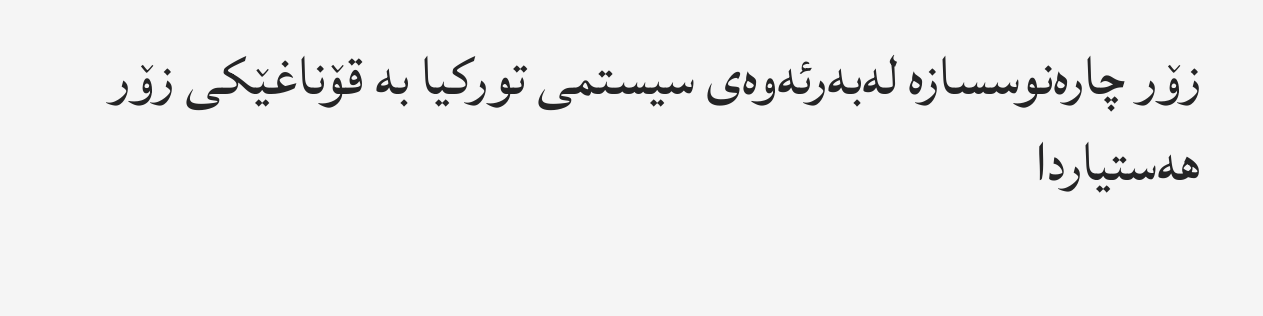زۆر چاره‌نوسسازه‌ له‌به‌رئه‌وه‌ی‌ سیستمی‌ توركیا به‌ قۆناغێكی‌ زۆر هه‌ستیاردا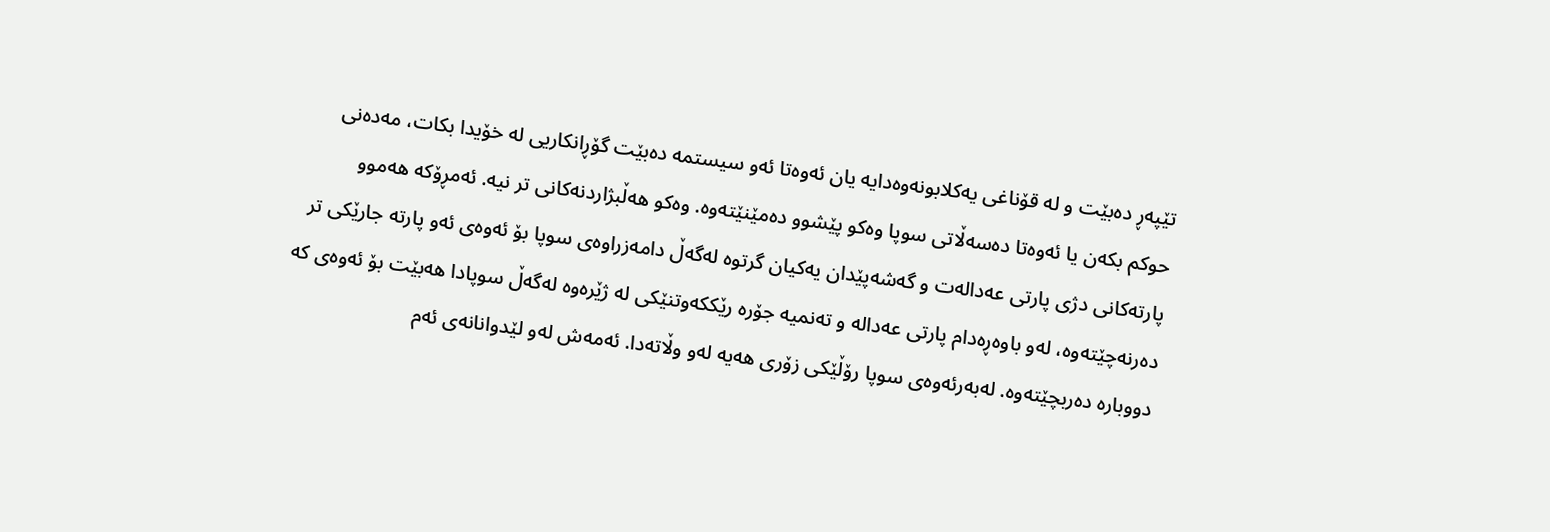تێپه‌ڕ ده‌بێت ‌و له‌ قۆناغی‌ یه‌كلابونه‌وه‌دایه‌ یان ئه‌وه‌تا ئه‌و سیستمه‌ ده‌بێت گۆڕانكاریی‌ له‌ خۆیدا بكات، مه‌ده‌نی‌ حوكم بكه‌ن یا ئه‌وه‌تا ده‌سه‌ڵاتی‌ سوپا وه‌كو پێشوو ده‌مێنێته‌وه‌. وه‌كو هه‌ڵبژاردنه‌كانی‌ تر نیه‌. ئه‌مڕۆكه‌ هه‌موو پارته‌كانی‌ دژی‌ پارتی‌ عه‌داله‌ت و گه‌شه‌پێدان یه‌كیان گرتوه‌ له‌گه‌ڵ دامه‌زراوه‌ی‌ سوپا بۆ ئه‌وه‌ی‌ ئه‌و پارته‌ جارێكی‌ تر ده‌رنه‌چێته‌وه‌، له‌و باوه‌ڕه‌دام پارتی‌ عه‌داله‌ و ته‌نمیه‌ جۆره‌ رێككه‌وتنێكی‌ له‌ ژێره‌وه‌ له‌گه‌ڵ سوپادا هه‌بێت بۆ ئه‌وه‌ی‌ كه‌ دووباره‌ ده‌ربچێته‌وه‌. له‌به‌رئه‌وه‌ی‌ سوپا رۆڵێكی‌ زۆری‌ هه‌یه‌ له‌و وڵاته‌دا. ئه‌مه‌ش له‌و لێدوانانه‌ی‌ ئه‌م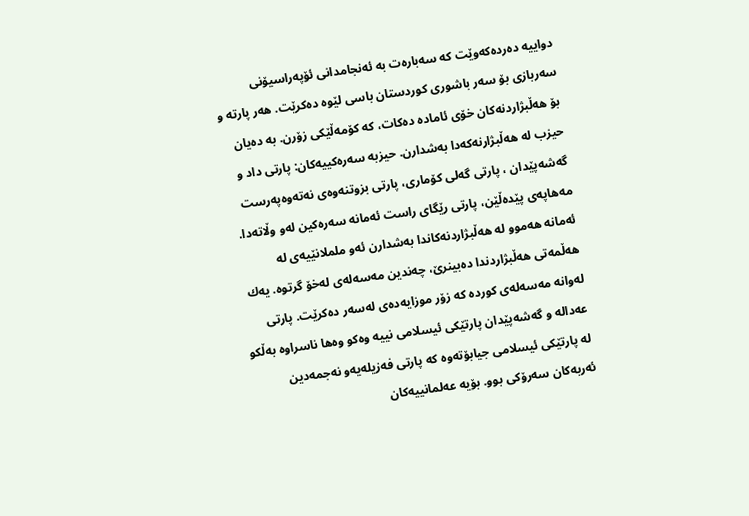دواییه‌ ده‌رده‌كه‌وێت كه‌ سه‌باره‌ت به‌ ئه‌نجامدانی‌ ئۆپه‌راسیۆنی‌ سه‌ربازی بۆ سه‌ر باشوری‌ كوردستان باسی‌ لێوه‌ ده‌كرێت. هه‌ر پارته‌ و بۆ هه‌ڵبژاردنه‌كان خۆی‌ ئاماده‌ ده‌كات، كه‌ كۆمه‌ڵێكی‌ زۆرن. به‌ ده‌یان حیزب له‌ هه‌ڵبژارنه‌كه‌دا به‌شدارن. حیزبه‌ سه‌ره‌كییه‌كان: پارتی‌ داد و گه‌شه‌پێدان ، پارتی‌ گه‌لی‌ كۆماری‌، پارتی‌ بزوتنه‌وه‌ی‌ نه‌ته‌وه‌په‌رست مه‌هاپه‌ی‌ پێده‌ڵێن، پارتی‌ رێگای‌ راست ئه‌مانه‌ سه‌ره‌كین له‌و وڵاته‌دا. ئه‌مانه‌ هه‌موو له‌ هه‌ڵبژاردنه‌كاندا به‌شدارن ئه‌و ململانێیه‌ی‌ له‌ هه‌ڵمه‌تی‌ هه‌ڵبژاردندا ده‌بینرێ‌، چه‌ندین مه‌سه‌له‌ی‌ له‌خۆ گرتوه‌. یه‌ك له‌وانه‌ مه‌سه‌له‌ی‌ كورده‌ كه‌ زۆر موزایه‌ده‌ی‌ له‌سه‌ر ده‌كرێت. پارتی‌ عه‌داله‌ و گه‌شه‌پێدان پارتێكی‌ ئیسلامی‌ نییه‌ وه‌كو وه‌ها ناسراوه‌ به‌ڵكو له‌ پارتێكی‌ ئیسلامی‌ جیابۆته‌وه‌ كه‌ پارتی‌ فه‌زیله‌یه‌‌و نه‌جمه‌دین ئه‌ربه‌كان سه‌رۆكی‌ بوو. بۆیه‌ عه‌لمانییه‌كان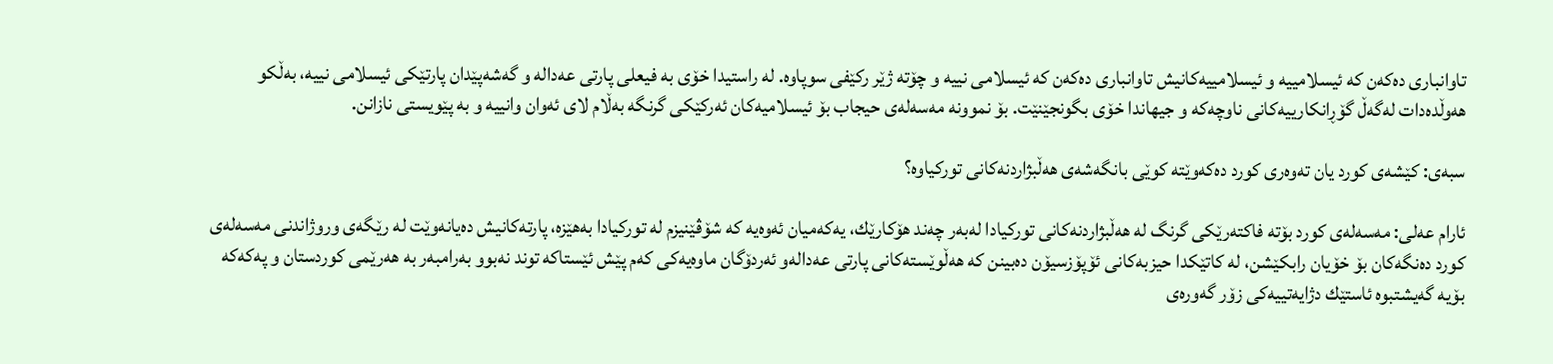تاوانباری‌ ده‌كه‌ن كه‌ ئیسلامییه‌ و ئیسلامییه‌كانیش تاوانباری‌ ده‌كه‌ن كه‌ ئیسلامی‌ نییه‌ و چۆته‌ ژێر ركێفی‌ سوپاوه‌. له‌ راستیدا خۆی‌ به‌ فیعلی‌ پارتی‌ عه‌داله‌ و گه‌شه‌پێدان پارتێكی‌ ئیسلامی‌ نییه‌، به‌ڵكو هه‌وڵده‌دات له‌گه‌ڵ گۆڕانكارییه‌كانی‌ ناوچه‌كه‌ و جیهاندا خۆی‌ بگونجێنێت. بۆ نموونه‌ مه‌سه‌له‌ی‌ حیجاب بۆ ئیسلامیه‌كان ئه‌ركێكی‌ گرنگه‌ به‌ڵام لای‌ ئه‌وان وانییه‌ و به‌ پێویستی‌ نازانن.

سبه‌ی‌: كێشه‌ی‌ كورد یان ته‌وه‌ری‌ كورد ده‌كه‌وێته‌ كوێی‌ بانگه‌شه‌ی‌ هه‌ڵبژاردنه‌كانی‌ توركیاوه‌؟

ئارام عه‌لی‌: مه‌سه‌له‌ی‌ كورد بۆته‌ فاكته‌رێكی‌ گرنگ له‌ هه‌ڵبژاردنه‌كانی‌ توركیادا له‌به‌ر چه‌ند هۆكارێك، یه‌كه‌میان ئه‌وه‌یه‌ كه‌ شۆڤێنیزم له‌ توركیادا به‌هێزه‌، پارته‌كانیش ده‌یانه‌وێت له‌ رێگه‌ی‌ وروژاندنی‌ مه‌سه‌له‌ی‌ كورد ده‌نگه‌كان بۆ خۆیان رابكێشن، له‌ كاتێكدا حیزبه‌كانی‌ ئۆپۆزسیۆن ده‌بینن كه‌ هه‌ڵوێسته‌كانی‌ پارتی‌ عه‌داله‌و ئه‌ردۆگان ماوه‌یه‌كی‌ كه‌م پێش ئێستاكه‌ توند نه‌بوو به‌رامبه‌ر به‌ هه‌رێمی‌ كوردستان و په‌كه‌كه‌ بۆیه‌ گه‌یشتبوه‌ ئاستێك دژایه‌تییه‌كی‌ زۆر گه‌وره‌ی‌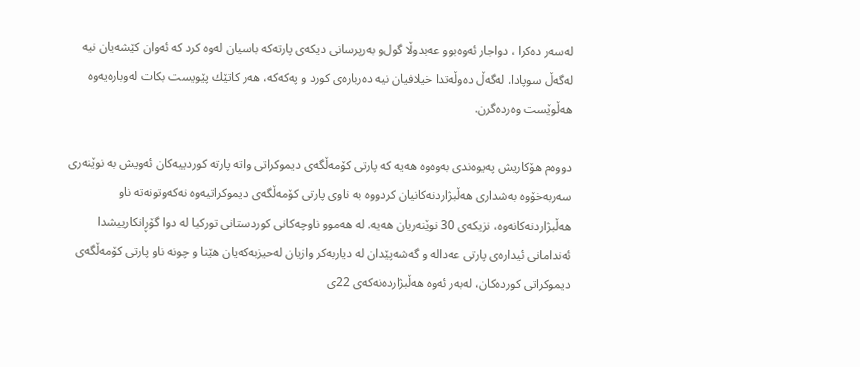له‌سه‌ر ده‌كرا ، دواجار ئه‌وه‌بوو عه‌بدوڵا گول‌و به‌رپرسانی‌ دیكه‌ی‌ پارته‌كه‌ باسیان له‌وه‌ كرد كه‌ ئه‌وان كێشه‌یان نیه‌ له‌گه‌ڵ سوپادا. له‌گه‌ڵ ده‌وڵه‌تدا خیلافیان نیه‌ ده‌رباره‌ی‌ كورد و په‌كه‌كه‌، هه‌ر كاتێك پێویست بكات له‌وباره‌یه‌وه‌ هه‌ڵوێست وه‌رده‌گرن.

دووه‌م هۆكاریش په‌یوه‌ندی‌ به‌وه‌وه‌ هه‌یه‌ كه‌ پارتی‌ كۆمه‌ڵگه‌ی‌ دیموكراتی‌ واته‌ پارته‌ كوردییه‌كان ئه‌ویش به‌ نوێنه‌ری‌ سه‌ربه‌خۆوه‌ به‌شداری‌ هه‌ڵبژاردنه‌كانیان كردووه‌ به‌ ناوی‌ پارتی‌ كۆمه‌ڵگه‌ی‌ دیموكراتیه‌وه‌ نه‌كه‌وتونه‌ته‌ ناو هه‌ڵبژاردنه‌كانه‌وه‌، نزیكه‌ی‌ 30 نوێنه‌ریان هه‌یه‌. له‌ هه‌موو ناوچه‌كانی‌ كوردستانی‌ توركیا له‌ دوا گۆڕانكارییشدا ئه‌ندامانی‌ ئیداره‌ی‌ پارتی‌ عه‌داله‌ و گه‌شه‌پێدان له‌ دیاربه‌كر وازیان له‌حیزبه‌كه‌یان هێنا و چونه‌ ناو پارتی‌ كۆمه‌ڵگه‌ی‌ دیموكراتی‌ كورده‌كان، له‌به‌ر ئه‌وه‌ هه‌ڵبژارده‌نه‌كه‌ی‌ 22ی‌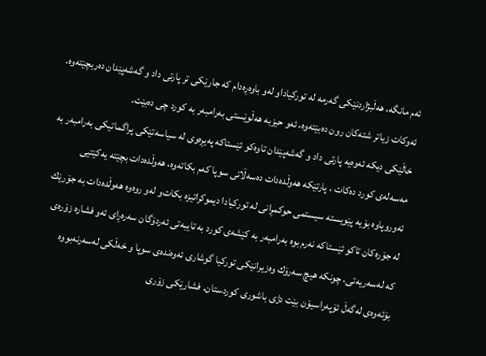ئه‌م مانگه‌، هه‌ڵبژاردنێكی‌ گه‌رمه‌ له‌ توركیادا‌و له‌و باوه‌ڕه‌دام كه‌ جارێكی‌ تر پارتی‌ داد و گه‌شه‌پێدان ده‌ربچێته‌وه‌. ئه‌وكات زیاتر شته‌كان رون ده‌بێته‌وه‌، ئه‌و حیزبه‌ هه‌ڵوێستی‌ به‌رامبه‌ر به‌ كورد چی‌ ده‌بێت.
خاڵێكی‌ دیكه‌ ئه‌وه‌یه‌ پارتی‌ داد و گه‌شه‌پێدان تاوه‌كو ئێستاكه‌ په‌یڕه‌وی‌ له‌ سیاسه‌تێكی‌ پراگماتیكی‌ به‌رامبه‌ر به‌ مه‌سه‌له‌ی‌ كورد ده‌كات ، پارتێكه‌ هه‌وڵده‌دات ده‌سه‌ڵاتی‌ سوپا كه‌م بكاته‌وه‌، هه‌وڵده‌دات بچێته‌ یه‌كێتیی‌ ئه‌وروپاوه‌ بۆیه‌ پێویسته‌ سیستمی‌ حوكمڕانی‌ له‌ توركیادا دیموكراتیزه‌ بكات‌و له‌و روه‌وه‌ هه‌وڵده‌دات به‌ جۆرێك له‌ جۆره‌كان تاكو ئێستاكه‌ نه‌رم بوه‌ به‌رامبه‌ر به‌ كێشه‌ی‌ كورد به‌ تایبه‌تی‌ ئه‌ردۆگان سه‌ره‌ڕای‌ ئه‌و فشاره‌ زۆره‌ی‌ كه‌ له‌سه‌ریه‌تی‌، چونكه‌ هیچ سه‌رۆك وه‌زیرانێكی‌ توركیا گوشاری‌ ئه‌وه‌نده‌ی‌ سوپا و خه‌ڵكی‌ له‌سه‌رنه‌بووه‌ بۆئه‌وه‌ی‌ له‌گه‌ڵ ئۆپه‌راسیۆن بێت دژی‌ باشوری‌ كوردستان. فشارێكی‌ زۆری‌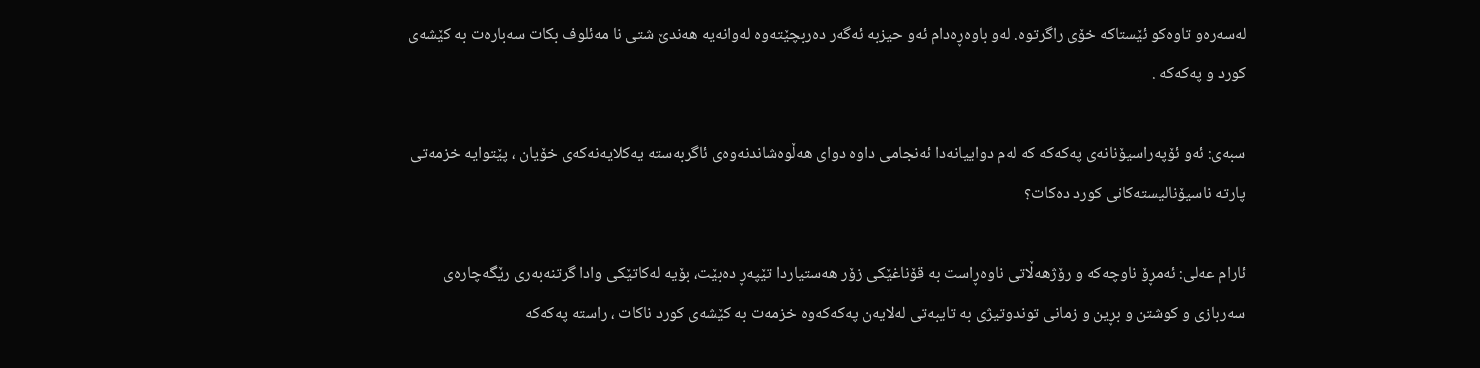له‌سه‌ره‌‌و تاوه‌كو ئێستاكه‌ خۆی‌ راگرتوه‌. له‌و باوه‌ڕه‌دام ئه‌و حیزبه‌ ئه‌گه‌ر ده‌ربچێته‌وه‌ له‌وانه‌یه‌ هه‌ندێ‌ شتی‌ نا مه‌ئلوف بكات سه‌باره‌ت به‌ كێشه‌ی‌ كورد و په‌كه‌كه‌ .

سبه‌ی‌: ئه‌و ئۆپه‌راسیۆنانه‌ی‌ په‌كه‌كه‌ كه‌ له‌م دواییانه‌دا ئه‌نجامی‌ داوه‌ دوای‌ هه‌ڵوه‌شاندنه‌وه‌ی‌ ئاگربه‌سته‌ یه‌كلایه‌نه‌كه‌ی‌ خۆیان ، پێتوایه‌ خزمه‌تی‌ پارته‌ ناسیۆنالیسته‌كانی‌ كورد ده‌كات؟

ئارام عه‌لی‌: ئه‌مڕۆ ناوچه‌كه‌ و رۆژهه‌ڵاتی‌ ناوه‌ڕاست به‌ قۆناغێكی‌ زۆر هه‌ستیاردا تێپه‌ڕ ده‌بێت، بۆیه‌ له‌كاتێكی‌ وادا گرتنه‌به‌ری‌ رێگه‌چاره‌ی‌ سه‌ربازی‌ و كوشتن و بڕین و زمانی‌ توندوتیژی‌ به‌ تایبه‌تی‌ له‌لایه‌ن په‌كه‌كه‌وه‌ خزمه‌ت به‌ كێشه‌ی‌ كورد ناكات ، راسته‌ په‌كه‌كه‌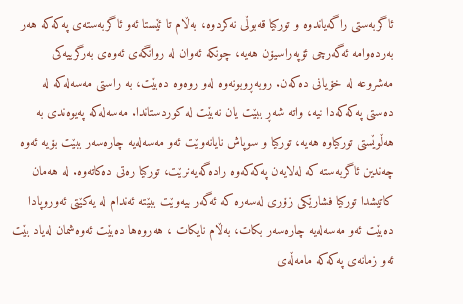ئاگربه‌ستی‌ راگه‌یاندوه‌ و توركیا قه‌بوڵی‌ نه‌كردوه‌، به‌ڵام تا ئێستا ئه‌و ئاگربه‌سته‌ی‌ په‌كه‌كه‌ هه‌ر به‌رده‌وامه‌ ئه‌گه‌رچی‌ ئۆپه‌راسیۆن هه‌یه‌، چونكه‌ ئه‌وان له‌ روانگه‌ی‌ ئه‌وه‌ی‌ به‌رگرییه‌كی‌ مه‌شروعه‌ له‌ خۆیانی‌ ده‌كه‌ن. روبه‌ڕوبونه‌وه‌ له‌و روه‌وه‌ ده‌بێت، به‌ راستی‌ مه‌سه‌له‌كه‌ له‌ ده‌ستی‌ په‌كه‌كه‌دا نیه‌، واته‌ شه‌ڕ ببێت یان نه‌بێت له‌ كوردستاندا. مه‌سه‌له‌كه‌ په‌یوه‌ندی‌ به‌ هه‌ڵوێستی‌ توركیاوه‌ هه‌یه‌، توركیا و سوپاش نایانه‌وێت ئه‌و مه‌سه‌له‌یه‌ چاره‌سه‌ر ببێت بۆیه‌ ئه‌وه‌ چه‌ندین ئاگربه‌سته‌ كه‌ له‌لایه‌ن په‌كه‌كه‌وه‌ راده‌گه‌یه‌نرێت، توركیا ره‌تی‌ ده‌كاته‌وه‌. له‌ هه‌مان كاتیشدا توركیا فشارێكی‌ زۆری‌ له‌سه‌ره‌ كه‌ ئه‌گه‌ر بیه‌وێت ببێته‌ ئه‌ندام له‌ یه‌كێتی‌ ئه‌وروپادا ده‌بێت ئه‌و مه‌سه‌له‌یه‌ چاره‌سه‌ر بكات، به‌ڵام نایكات ، هه‌روه‌ها ده‌بێت ئه‌وه‌شمان له‌یاد بێت ئه‌و زمانه‌ی‌ په‌كه‌كه‌ مامه‌ڵه‌ی‌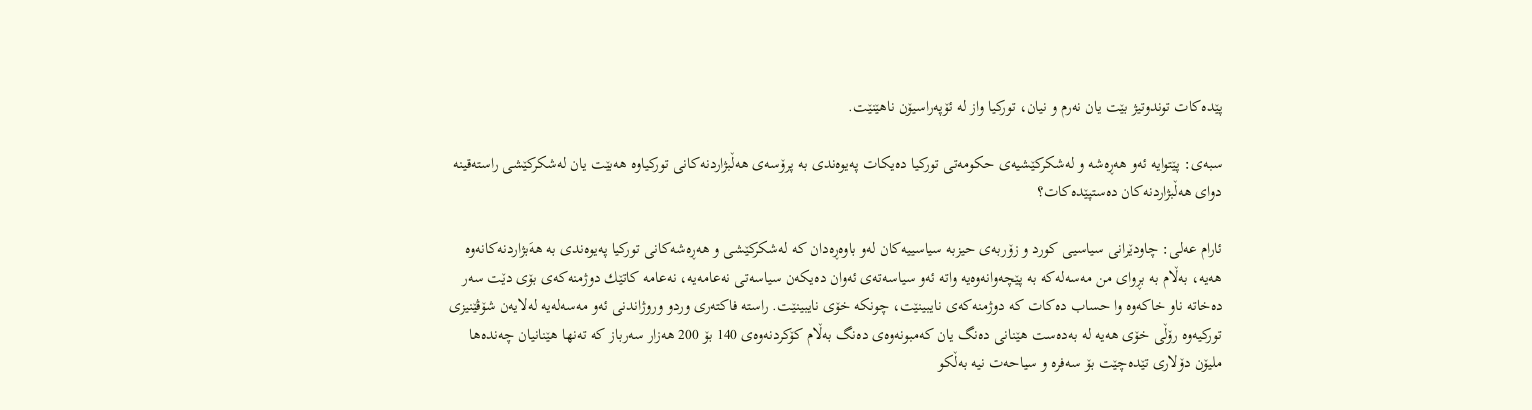پێده‌كات توندوتیژ بێت یان نه‌رم و نیان، توركیا واز له‌ ئۆپه‌راسیۆن ناهێنێت.

سبه‌ی‌: پێتوایه‌ ئه‌و هه‌ڕه‌شه‌ و له‌شكركێشیه‌ی‌ حكومه‌تی‌ توركیا ده‌یكات په‌یوه‌ندی‌ به‌ پرۆسه‌ی‌ هه‌ڵبژاردنه‌كانی‌ توركیاوه‌ هه‌بێت یان له‌شكركێشی‌ راسته‌قینه‌ دوای‌ هه‌ڵبژاردنه‌كان ده‌ستپێده‌كات؟

ئارام عه‌لی‌: چاودێرانی‌ سیاسیی‌ كورد و زۆربه‌ی‌ حیزبه‌ سیاسییه‌كان له‌و باوه‌ڕه‌دان كه‌ له‌شكركێشی‌ و هه‌ڕه‌شه‌كانی‌ توركیا په‌یوه‌ندی‌ به‌ هه‌َبژاردنه‌كانه‌وه‌ هه‌یه‌، به‌ڵام به‌ بڕوای‌ من مه‌سه‌له‌كه‌ به‌ پێچه‌وانه‌وه‌یه‌ واته‌ ئه‌و سیاسه‌ته‌ی‌ ئه‌وان ده‌یكه‌ن سیاسه‌تی‌ نه‌عامه‌یه‌، نه‌عامه‌ كاتێك دوژمنه‌كه‌ی‌ بۆی‌ دێت سه‌ر ده‌خاته‌ ناو خاكه‌وه‌ وا حساب ده‌كات كه‌ دوژمنه‌كه‌ی‌ نایبینێت، چونكه‌ خۆی‌ نایبینێت. راسته‌ فاكته‌ری‌ وردو وروژاندنی‌ ئه‌و مه‌سه‌له‌یه‌ له‌لایه‌ن شۆڤێنیزی‌ توركیه‌وه‌ رۆڵی‌ خۆی‌ هه‌یه‌ له‌ به‌ده‌ست هێنانی‌ ده‌نگ یان كه‌مبونه‌وه‌ی‌ ده‌نگ به‌ڵام كۆكردنه‌وه‌ی‌ 140 بۆ 200 هه‌زار سه‌رباز كه‌ ته‌نها هێنانیان چه‌نده‌ها ملیۆن دۆلاری‌ تێده‌چێت بۆ سه‌فره‌ و سیاحه‌ت نیه‌ به‌ڵكو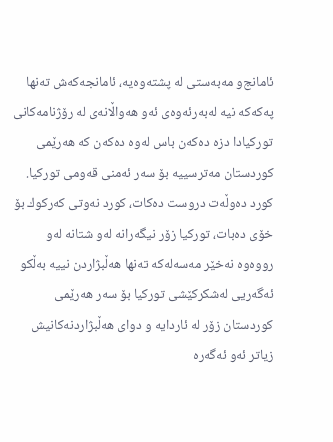ئامانج‌و مه‌به‌ستی‌ له‌ پشته‌وه‌یه‌، ئامانجه‌كه‌ش ته‌نها په‌كه‌كه‌ نیه‌ له‌به‌رئه‌وه‌ی‌ ئه‌و هه‌واڵانه‌ی‌ له‌ رۆژنامه‌كانی‌ توركیادا دزه‌ ده‌كه‌ن باس له‌وه‌ ده‌كه‌ن كه‌ هه‌رێمی‌ كوردستان مه‌ترسییه‌ بۆ سه‌ر ئه‌منی‌ قه‌ومی‌ توركیا. كورد ده‌وڵه‌ت دروست ده‌كات، كورد نه‌وتی‌ كه‌ركوك بۆ خۆی‌ ده‌بات، توركیا زۆر نیگه‌رانه‌ له‌و شتانه‌ له‌و رووه‌وه‌ نه‌خێر مه‌سه‌له‌كه‌ ته‌نها هه‌ڵبژاردن نییه‌ به‌ڵكو ئه‌گه‌ریی‌ له‌شكركێشی‌ توركیا بۆ سه‌ر هه‌رێمی‌ كوردستان زۆر له‌ ئاردایه‌ و دوای‌ هه‌ڵبژاردنه‌كانیش زیاتر ئه‌و ئه‌گه‌ره‌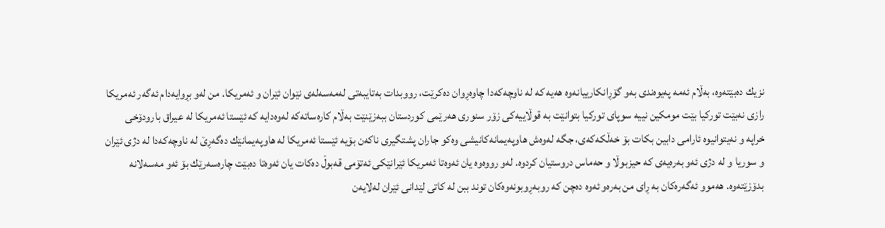نزیك ده‌بێته‌وه‌، به‌ڵام ئه‌مه‌ په‌یوه‌ندی‌ به‌و گۆڕانكارییانه‌وه‌ هه‌یه‌ كه‌ له‌ ناوچه‌كه‌دا چاوه‌ڕوان ده‌كرێت، رووبدات به‌تایبه‌تی‌ له‌مه‌سه‌له‌ی‌ نێوان ئێران و ئه‌مریكا. من له‌و بڕوایه‌دام ئه‌گه‌ر ئه‌مریكا رازی‌ نه‌بێت توركیا بێت مومكین نییه‌ سوپای‌ توركیا بتوانێت به‌ قوڵاییه‌كی‌ زۆر سنوری‌ هه‌رێمی‌ كوردستان ببه‌زێنێت به‌ڵام كاره‌ساته‌كه‌ له‌وه‌دایه‌ كه‌ ئێستا ئه‌مریكا له‌ عیراق بارودۆخی‌ خراپه‌ و نه‌یتوانیوه‌ ئارامی‌ دابین بكات بۆ خه‌ڵكه‌كه‌ی‌، جگه‌ له‌وه‌ش هاوپه‌یمانه‌كانیشی‌ وه‌كو جاران پشتگیری‌ ناكه‌ن بۆیه‌ ئێستا ئه‌مریكا له‌ هاوپه‌یمانێك ده‌گه‌ڕێ‌ له‌ ناوچه‌كه‌دا له‌ دژی‌ ئێران و سوریا و له‌ دژی‌ ئه‌و به‌ره‌یه‌ی‌ كه‌ حیزبوڵا و حه‌ماس دروستیان كردوه‌. له‌و رووه‌وه‌ یان ئه‌وه‌تا ئه‌مریكا ئێرانێكی‌ ئه‌تۆمی‌ قه‌بوڵ ده‌كات یان ئه‌وه‌تا ده‌بێت چاره‌سه‌رێك بۆ ئه‌و مه‌سه‌لانه‌ بدۆزێته‌وه‌. هه‌موو ئه‌گه‌ره‌كان به‌ ڕای‌ من به‌ره‌و ئه‌وه‌ ده‌چن كه‌ روبه‌ڕوبونه‌وه‌كان توند ببن له‌ كاتی‌ لێدانی‌ ئێران له‌لایه‌ن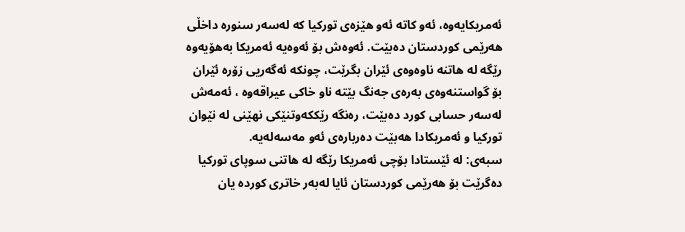ئه‌مریكایه‌وه‌، ئه‌و كاته‌ ئه‌و هێزه‌ی‌ توركیا كه‌ له‌سه‌ر سنوره‌ داخڵی‌ هه‌رێمی‌ كوردستان ده‌بێت. ئه‌وه‌ش بۆ ئه‌وه‌یه‌ ئه‌مریكا به‌هۆیه‌وه‌ رێگه‌ له‌ هاتنه‌ ناوه‌وه‌ی‌ ئێران بگرێت، چونكه‌ ئه‌گه‌ریی‌ زۆره‌ ئێران بۆ گواستنه‌وه‌ی‌ به‌ره‌ی‌ جه‌نگ بێته‌ ناو خاكی‌ عیراقه‌وه‌ ، ئه‌مه‌ش له‌سه‌ر حسابی‌ كورد ده‌بێت، ره‌نگه‌ رێككه‌وتنێكی‌ نهێنی‌ له‌ نێوان توركیا و ئه‌مریكادا هه‌بێت ده‌رباره‌ی‌ ئه‌و مه‌سه‌له‌یه‌.
سبه‌ی‌: له‌ ئێستادا بۆچی‌ ئه‌مریكا رێگه‌ له‌ هاتنی‌ سوپای‌ توركیا ده‌گرێت بۆ هه‌رێمی‌ كوردستان ئایا له‌به‌ر خاتری‌ كورده‌ یان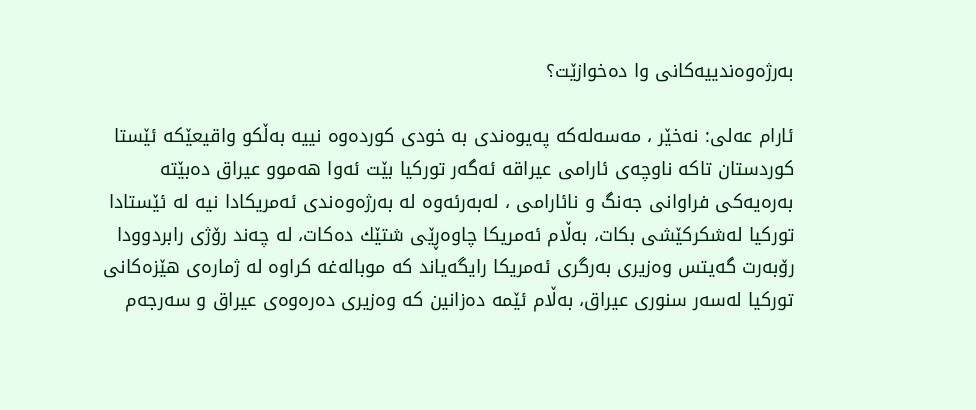به‌رژه‌وه‌ندییه‌كانی‌ وا ده‌خوازێت؟

ئارام عه‌لی‌: نه‌خێر ، مه‌سه‌له‌كه‌ په‌یوه‌ندی‌ به‌ خودی‌ كورده‌وه‌ نییه‌ به‌ڵكو واقیعێكه‌ ئێستا كوردستان تاكه‌ ناوچه‌ی‌ ئارامی‌ عیراقه‌ ئه‌گه‌ر توركیا بێت ئه‌وا هه‌موو عیراق ده‌بێته‌ به‌ره‌یه‌كی‌ فراوانی‌ جه‌نگ و نائارامی‌ ، له‌به‌رئه‌وه‌ له‌ به‌رژه‌وه‌ندی‌ ئه‌مریكادا نیه‌ له‌ ئێستادا توركیا له‌شكركێشی‌ بكات، به‌ڵام ئه‌مریكا چاوه‌ڕێی‌ شتێك ده‌كات، له‌ چه‌ند رۆژی‌ رابردوودا رۆبه‌رت گه‌یتس وه‌زیری‌ به‌رگری‌ ئه‌مریكا رایگه‌یاند كه‌ موباله‌غه‌ كراوه‌ له‌ ژماره‌ی‌ هێزه‌كانی‌ توركیا له‌سه‌ر سنوری‌ عیراق، به‌ڵام ئێمه‌ ده‌زانین كه‌ وه‌زیری‌ ده‌ره‌وه‌ی‌ عیراق و سه‌رجه‌م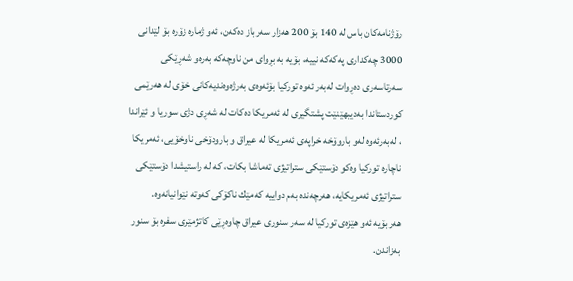رۆژنامه‌كان باس له‌ 140 بۆ 200 هه‌زار سه‌رباز ده‌كه‌ن، ئه‌و ژماره‌ زۆره‌ بۆ لێدانی‌ 3000 چه‌كداری‌ په‌كه‌كه‌ نییه‌، بۆیه‌ به‌ بڕوای‌ من ناوچه‌كه‌ به‌ره‌و شه‌ڕێكی‌ سه‌رتاسه‌ری‌ ده‌ڕوات له‌به‌ر ئه‌وه‌ توركیا بۆئه‌وه‌ی‌ به‌رژه‌وه‌ندیه‌كانی‌ خۆی‌ له‌ هه‌رێمی‌ كوردستاندا به‌دیبهێنێت پشتگیری‌ له‌ ئه‌مریكا ده‌كات له‌ شه‌ڕی‌ دژی‌ سوریا و ئێراندا ، له‌به‌رئه‌وه‌ له‌و باروۆخه‌ خراپه‌ی‌ ئه‌مریكا له‌ عیراق و بارودۆخی‌ ناوخۆیی‌، ئه‌مریكا ناچاره‌ توركیا وه‌كو دۆستێكی‌ ستراتیژی‌ ته‌ماشا بكات، كه‌ له‌ راستیشدا دۆستێكی‌ ستراتیژی‌ ئه‌مریكایه‌، هه‌رچه‌نده‌ به‌م دواییه‌ كه‌مێك ناكۆكی‌ كه‌وته‌ نێوانیانه‌وه‌. هه‌ربۆیه‌ ئه‌و هێزه‌ی‌ توركیا له‌ سه‌ر سنوری‌ عیراق چاوه‌ڕێی‌ كاتژمێری‌ سفره‌ بۆ سنور به‌زاندن.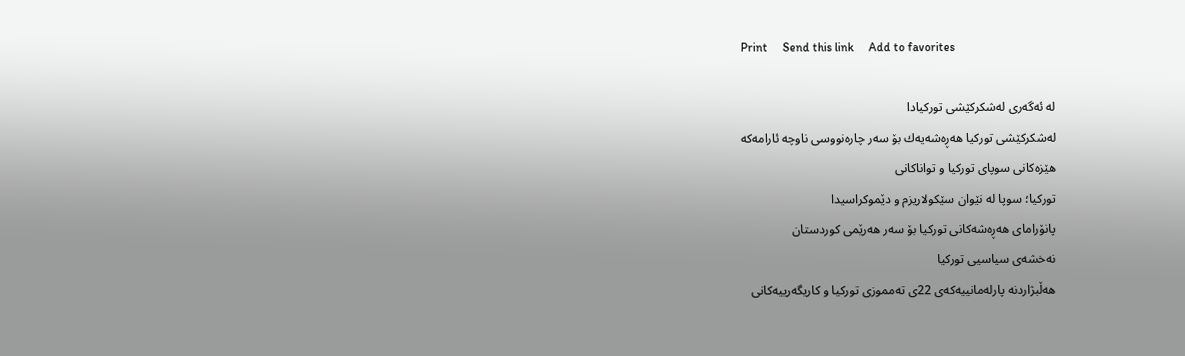Print     Send this link     Add to favorites

له‌ ئه‌گه‌ری له‌شکرکێشی تورکیا‌دا
له‌شكركێشی توركیا هه‌ڕه‌شه‌یه‌ك بۆ سه‌ر چاره‌نووسی ناوچه‌ ئارامه‌كه‌
هێزه‌كانی‌ سوپای‌ توركیا و تواناكانی‌
توركیا؛ سوپا له‌ نێوان سێكولاریزم ‌و دێموكراسیدا
پانۆرامای‌ هه‌ڕه‌شه‌كانی‌ توركیا بۆ سه‌ر هه‌رێمی‌ كوردستان
نه‌خشه‌ی‌ سیاسیی‌ توركیا
هه‌ڵبژاردنه‌ پارله‌مانییه‌که‌ی‌ 22ی‌ ته‌مموزی‌ توركیا و كاریگه‌رییه‌كانی‌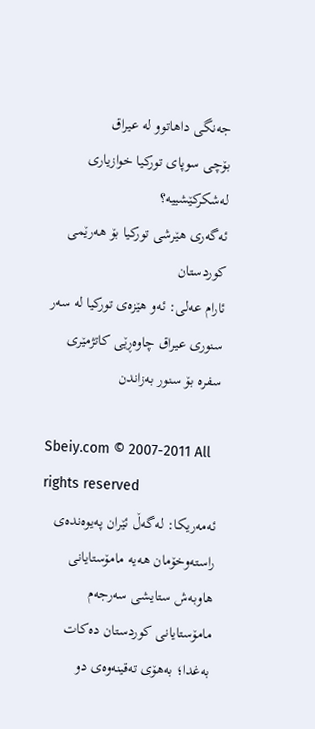جه‌نگی‌ داهاتوو له‌ عیراق
بۆچی‌ سوپای‌ توركیا خوازیاری‌ له‌شكركێشییه‌؟
ئه‌گه‌ری هێرشی توركیا بۆ هه‌رێمی كوردستان
ئارام عه‌لی‌: ئه‌و هێزه‌ی‌ توركیا له‌ سه‌ر سنوری‌ عیراق چاوه‌ڕێی‌ كاتژمێری‌ سفره‌ بۆ سنور به‌زاندن

Sbeiy.com © 2007-2011 All rights reserved
ئه‌مه‌ریكا: له‌گه‌ڵ ئێران په‌یوه‌نده‌ی‌ راسته‌وخۆمان هه‌یه‌ مامۆستایانی هاوبه‌ش ستایشی سه‌رجه‌م مامۆستایانی‌ كوردستان ده‌كات به‌غدا؛ به‌هۆی ته‌قینه‌وه‌ی دو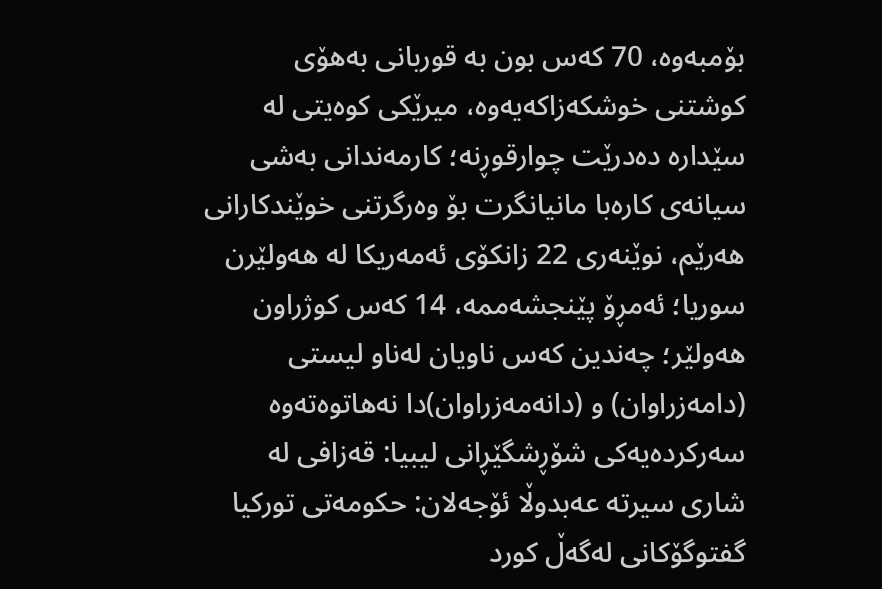بۆمبه‌وه، 70 كه‌س بون به‌ قوربانی‌ به‌هۆی‌ كوشتنی‌ خوشكه‌زاكه‌یه‌وه‌، میرێكی كوه‌یتی‌ له‌ سێداره‌ ده‌درێت چوارقوڕنه‌؛ كارمه‌ندانی به‌شی سیانه‌ی كاره‌با مانیانگرت بۆ وه‌رگرتنی خوێندكارانی هه‌رێم، نوێنه‌ری‌ 22 زانكۆی‌ ئه‌مه‌ریكا له‌ هه‌ولێرن سوریا؛ ئه‌مڕۆ پێنجشه‌ممه‌، 14 كه‌س كوژراون هه‌ولێر؛ چه‌ندین كه‌س ناویان له‌ناو ليستى (دامه‌زراوان) و (دانه‌مه‌زراوان)دا نه‌هاتوه‌ته‌وه‌ سه‌ركرده‌یه‌كی شۆڕشگێڕانی‌ لیبیا: قه‌زافی له‌ شاری‌ سیرته‌ عه‌بدوڵا ئۆجه‌لان: حكومه‌تی‌ توركیا گفتوگۆكانی‌ له‌گه‌ڵ كورد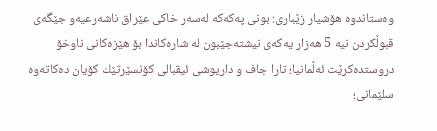وه‌ستاندوه‌ هۆشیار زێباری‌: بونی په‌كه‌كه‌ له‌سه‌ر خاكی عێراق ناشه‌رعیه‌و جێگه‌ی‌ قبوڵكردن نیه‌ 5 هه‌زار یه‌كه‌ی‌ نیشته‌جێبون له‌ شاره‌كاندا بۆ هێزه‌كانی ناوخۆ دروستده‌كرێت ئه‌ڵمانیا؛ تارا جاف و داریوشی‌ ئیقبالی‌ كۆنسێرتێك كۆیان ده‌كاته‌وه‌ سلێمانی؛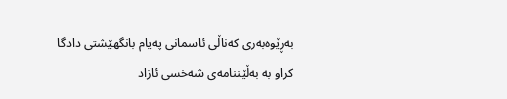به‌ڕێوه‌به‌ری كه‌ناڵی ئاسمانی په‌یام بانگهێشتی دادگا کراو به‌ به‌ڵێننامه‌ی شه‌خسی ئازاد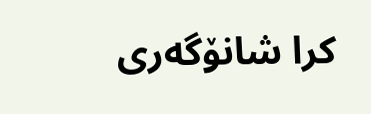کرا شانۆگه‌ری‌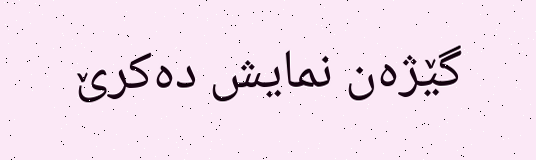گێژه‌ن نمایش ده‌كرێ